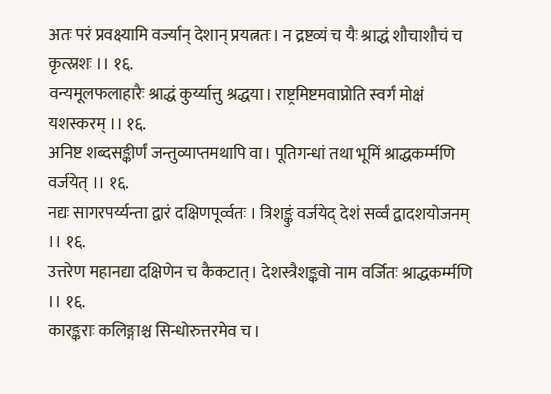अतः परं प्रवक्ष्यामि वर्ज्यान् देशान् प्रयत्नतः। न द्रष्टव्यं च यैः श्राद्धं शौचाशौचं च कृत्स्नशः ।। १६.
वन्यमूलफलाहारैः श्राद्धं कुर्य्यात्तु श्रद्धया। राष्ट्रमिष्टमवाप्नोति स्वर्गं मोक्षं यशस्करम् ।। १६.
अनिष्ट शब्दसङ्कीर्णं जन्तुव्याप्तमथापि वा। पूतिगन्धां तथा भूमिं श्राद्धकर्म्मणि वर्जयेत् ।। १६.
नद्यः सागरपर्य्यन्ता द्वारं दक्षिणपूर्व्वतः । त्रिशङ्कुं वर्जयेद् देशं सर्व्वं द्वादशयोजनम् ।। १६.
उत्तरेण महानद्या दक्षिणेन च कैकटात्। देशस्त्रैशङ्कवो नाम वर्जितः श्राद्धकर्म्मणि ।। १६.
कारङ्कराः कलिङ्गाश्च सिन्धोरुत्तरमेव च।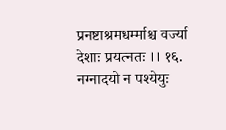प्रनष्टाश्रमधर्म्माश्च वर्ज्या देशाः प्रयत्नतः ।। १६.
नग्नादयो न पश्येयुः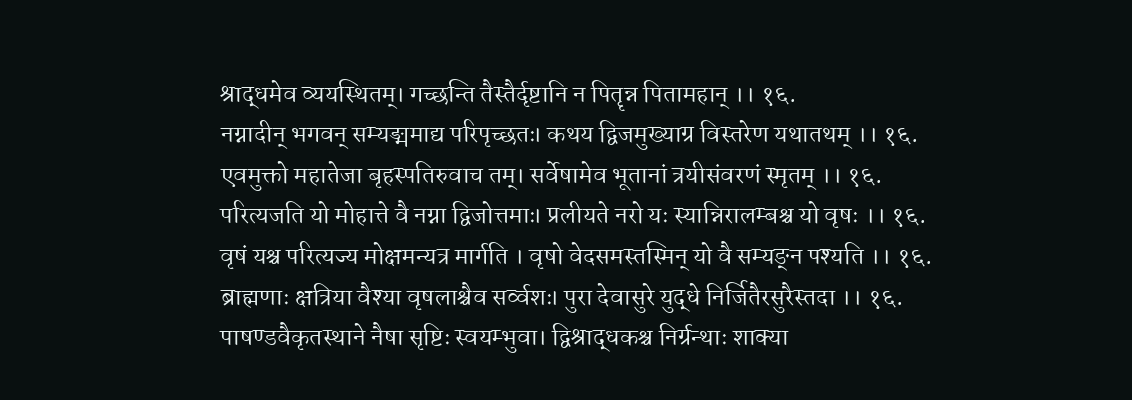श्राद्धमेव व्ययस्थितम्। गच्छन्ति तैस्तैर्दृष्टानि न पितॄन्न पितामहान् ।। १६.
नग्नादीन् भगवन् सम्यङ्ममाद्य परिपृच्छतः। कथय द्विजमुख्याग्र विस्तरेण यथातथम् ।। १६.
एवमुक्तो महातेजा बृहस्पतिरुवाच तम्। सर्वेषामेव भूतानां त्रयीसंवरणं स्मृतम् ।। १६.
परित्यजति यो मोहात्ते वै नग्ना द्विजोत्तमाः। प्रलीयते नरो यः स्यान्निरालम्बश्च यो वृषः ।। १६.
वृषं यश्च परित्यज्य मोक्षमन्यत्र मार्गति । वृषो वेदसमस्तस्मिन् यो वै सम्यङ्न पश्यति ।। १६.
ब्राह्मणाः क्षत्रिया वैश्या वृषलाश्चैव सर्व्वशः। पुरा देवासुरे युद्धे निर्जितैरसुरैस्तदा ।। १६.
पाषण्डवैकृतस्थाने नैषा सृष्टिः स्वयम्भुवा। द्विश्राद्धकश्च निर्ग्रन्थाः शाक्या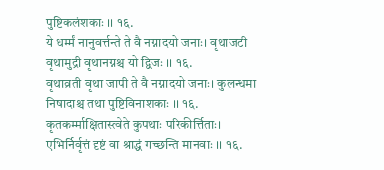पुष्टिकलंशकाः ।। १६.
ये धर्म्मं नानुवर्त्तन्ते ते वै नग्नादयो जनाः। वृथाजटी वृथामुद्री वृथानग्नश्च यो द्विजः ।। १६.
वृथाव्रती वृथा जापी ते वै नग्नादयो जनाः। कुलन्धमा निषादाश्च तथा पुष्टिविनाशकाः ।। १६.
कृतकर्म्माक्षितास्त्वेते कुपथाः परिकीर्त्तिताः। एभिर्निर्वृत्तं दृष्टं वा श्राद्धं गच्छन्ति मानवाः ।। १६.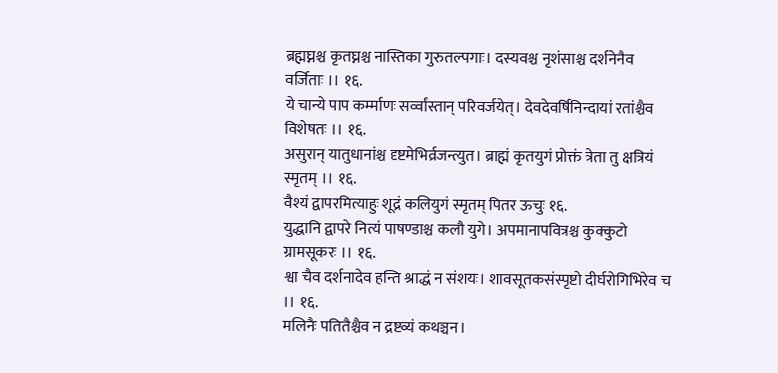ब्रह्मघ्नश्च कृतघ्नश्च नास्तिका गुरुतल्पगाः। दस्यवश्च नृशंसाश्च दर्शनेनैव वर्जिताः ।। १६.
ये चान्ये पाप कर्म्माणः सर्व्वांस्तान् परिवर्जयेत्। देवदेवर्षिनिन्दायां रतांश्चैव विशेषतः ।। १६.
असुरान् यातुधानांश्च दृष्टमेभिर्व्रजन्त्युत। ब्राह्मं कृतयुगं प्रोक्तं त्रेता तु क्षत्रियं स्मृतम् ।। १६.
वैश्यं द्वापरमित्याहुः शूद्रं कलियुगं स्मृतम् पितर ऊचुः १६.
युद्धानि द्वापरे नित्यं पाषण्डाश्च कलौ युगे। अपमानापवित्रश्च कुक्कुटो ग्रामसूकरः ।। १६.
श्वा चैव दर्शनादेव हन्ति श्राद्धं न संशयः। शावसूतकसंस्पृष्टो दीर्घरोगिभिरेव च ।। १६.
मलिनैः पतितैश्चैव न द्रष्टव्यं कथञ्चन।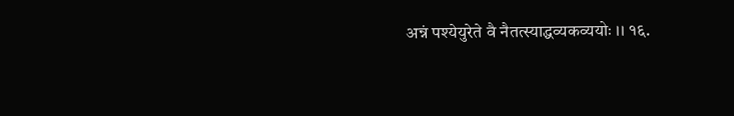अन्नं पश्येयुरेते वै नैतत्स्याद्धव्यकव्ययोः ।। १६.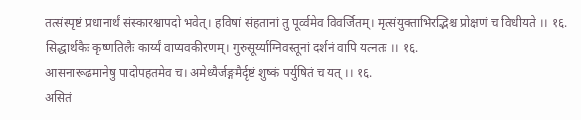तत्संस्पृष्टं प्रधानार्थं संस्कारश्वापदो भवेत्। हविषां संहतानां तु पूर्व्वमेव विवर्जितम्। मृत्संयुक्ताभिरद्भिश्च प्रोक्षणं च विधीयते ।। १६.
सिद्धार्थकैः कृष्णतिलैः कार्य्यं वाप्यवकीरणम्। गुरुसूर्य्याग्निवस्तूनां दर्शनं वापि यत्नतः ।। १६.
आसनारूढमानेषु पादोपहतमेव च। अमेध्यैर्जङ्गमैर्दृष्टं शुष्कं पर्युषितं च यत् ।। १६.
असितं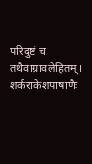परिदुष्टं च तथैवाग्रावलेहितम्। शर्कराकेशपाषाणैः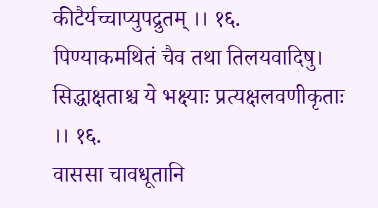कीटैर्यच्चाप्युपद्रुतम् ।। १६.
पिण्याकमथितं चैव तथा तिलयवादिषु। सिद्धाक्षताश्च ये भक्ष्याः प्रत्यक्षलवणीकृताः ।। १६.
वाससा चावधूतानि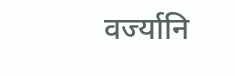वर्ज्यानि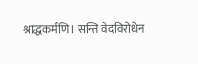श्राद्धकर्मणि। सन्ति वेदविरोधेन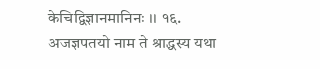केचिद्विज्ञानमानिनः ।। १६.
अजज्ञपतयो नाम ते श्राद्धस्य यथा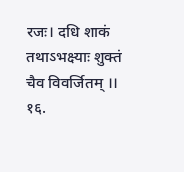रजः। दधि शाकं तथाऽभक्ष्याः शुक्तं चैव विवर्जितम् ।। १६.